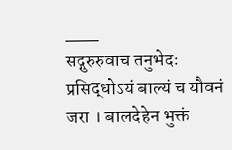___
सद्गुरुरुवाच तनुभेदः प्रसिद्धोऽयं बाल्यं च यौवनं जरा । बालदेहेन भुक्तं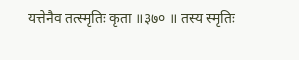यत्तेनैव तत्स्मृतिः कृता ॥३७० ॥ तस्य स्मृतिः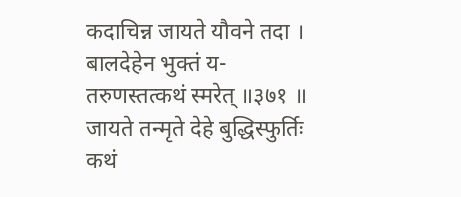कदाचिन्न जायते यौवने तदा । बालदेहेन भुक्तं य-तरुणस्तत्कथं स्मरेत् ॥३७१ ॥ जायते तन्मृते देहे बुद्धिस्फुर्तिः कथं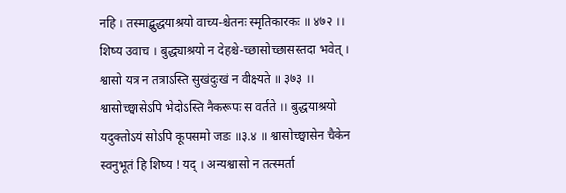नहि । तस्माद्बुद्धयाश्रयो वाच्य-श्चेतनः स्मृतिकारकः ॥ ४७२ ।।
शिष्य उवाच । बुद्ध्याश्रयो न देहश्चे-च्छासोच्छासस्तदा भवेत् । श्वासो यत्र न तत्राऽस्ति सुखंदुःखं न वीक्ष्यते ॥ ३७३ ।। श्वासोच्छ्वासेऽपि भेदोऽस्ति नैकरूपः स वर्तते ।। बुद्धयाश्रयो यदुक्तोऽयं सोऽपि कूपसमो जडः ॥३.४ ॥ श्वासोच्छ्वासेन चैकेन स्वनुभूतं हि शिष्य ! यद् । अन्यश्वासो न तत्स्मर्ता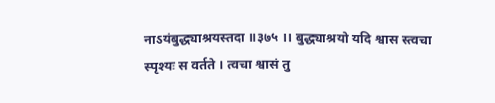नाऽयंबुद्ध्याश्रयस्तदा ॥३७५ ।। बुद्ध्याश्रयो यदि श्वास स्त्वचा स्पृश्यः स वर्तते । त्वचा श्वासं तु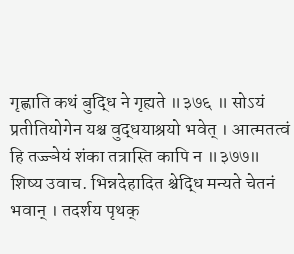गृह्णाति कथं बुद्धि ने गृह्यते ॥३७६ ॥ सोऽयं प्रतीतियोगेन यश्च वुद्धयाश्रयो भवेत् । आत्मतत्वं हि तज्ज्ञेयं शंका तत्रास्ति कापि न ॥३७७॥
शिष्य उवाच. भिन्नदेहादित श्चेद्धि मन्यते चेतनं भवान् । तदर्शय पृथक्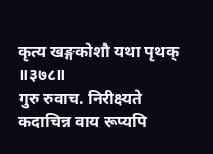कृत्य खङ्गकोशौ यथा पृथक् ॥३७८॥
गुरु रुवाच. निरीक्ष्यते कदाचिन्न वाय रूप्यपि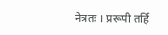नेत्रतः । प्ररूपी तर्हि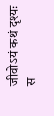जीवोऽयं कथं दृश्यः स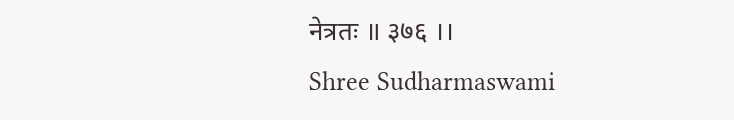नेत्रतः ॥ ३७६ ।।
Shree Sudharmaswami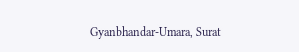Gyanbhandar-Umara, Surat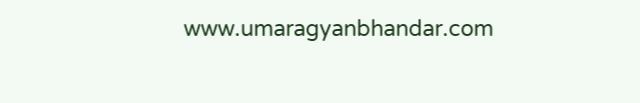www.umaragyanbhandar.com